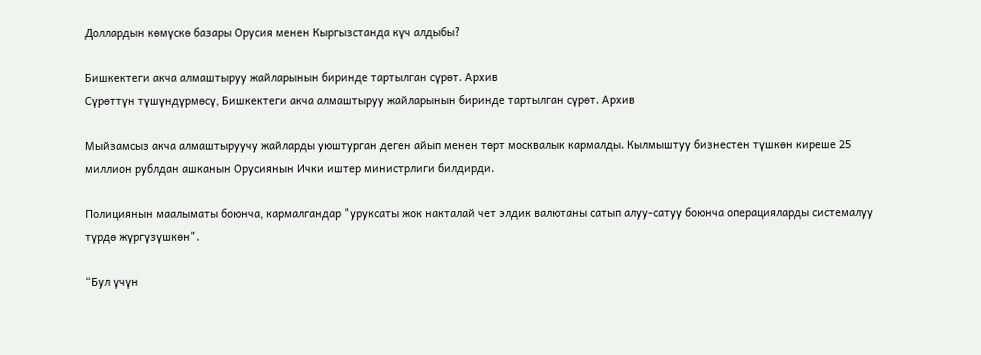Доллардын көмүскө базары Орусия менен Кыргызстанда күч алдыбы?

Бишкектеги акча алмаштыруу жайларынын биринде тартылган сүрөт. Архив
Сүрөттүн түшүндүрмөсү, Бишкектеги акча алмаштыруу жайларынын биринде тартылган сүрөт. Архив

Мыйзамсыз акча алмаштыруучу жайларды уюштурган деген айып менен төрт москвалык кармалды. Кылмыштуу бизнестен түшкөн киреше 25 миллион рублдан ашканын Орусиянын Ички иштер министрлиги билдирди.

Полициянын маалыматы боюнча, кармалгандар "уруксаты жок накталай чет элдик валютаны сатып алуу-сатуу боюнча операцияларды системалуу түрдө жүргүзүшкөн".

“Бул үчүн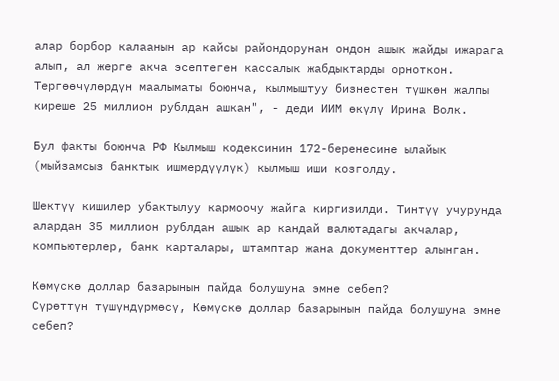алар борбор калаанын ар кайсы райондорунан ондон ашык жайды ижарага алып, ал жерге акча эсептеген кассалык жабдыктарды орноткон. Тергөөчүлөрдүн маалыматы боюнча, кылмыштуу бизнестен түшкөн жалпы киреше 25 миллион рублдан ашкан", - деди ИИМ өкүлү Ирина Волк.

Бул факты боюнча РФ Кылмыш кодексинин 172-беренесине ылайык (мыйзамсыз банктык ишмердүүлүк) кылмыш иши козголду.

Шектүү кишилер убактылуу кармоочу жайга киргизилди. Тинтүү учурунда алардан 35 миллион рублдан ашык ар кандай валютадагы акчалар, компьютерлер, банк карталары, штамптар жана документтер алынган.

Көмүскө доллар базарынын пайда болушуна эмне себеп?
Сүрөттүн түшүндүрмөсү, Көмүскө доллар базарынын пайда болушуна эмне себеп?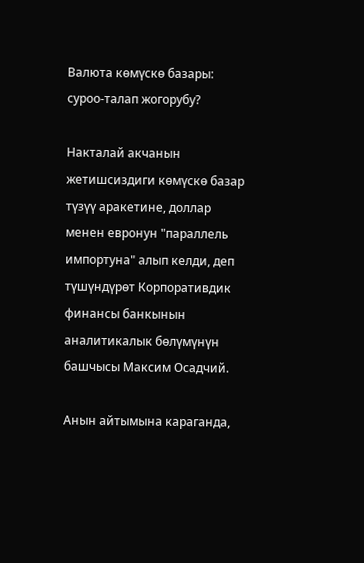Валюта көмүскө базары: суроо-талап жогорубу?

Накталай акчанын жетишсиздиги көмүскө базар түзүү аракетине, доллар менен евронун "параллель импортуна" алып келди, деп түшүндүрөт Корпоративдик финансы банкынын аналитикалык бөлүмүнүн башчысы Максим Осадчий.

Анын айтымына караганда,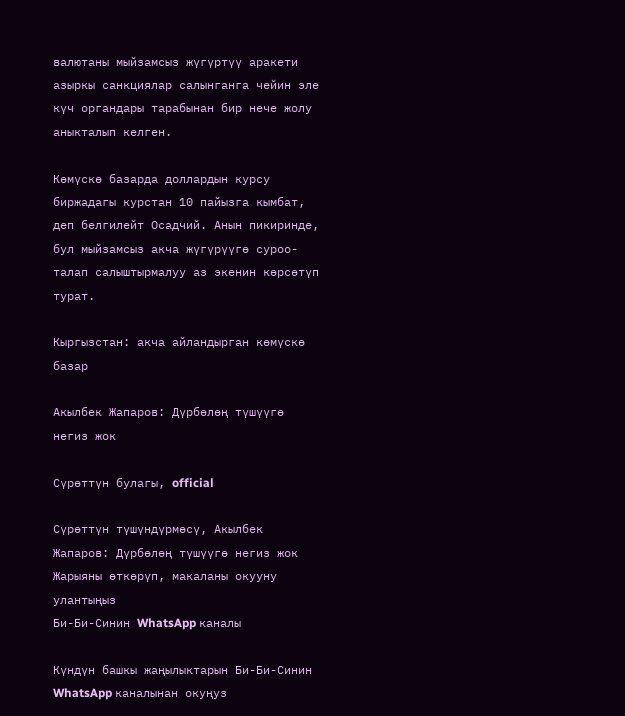валютаны мыйзамсыз жүгүртүү аракети азыркы санкциялар салынганга чейин эле күч органдары тарабынан бир нече жолу аныкталып келген.

Көмүскө базарда доллардын курсу биржадагы курстан 10 пайызга кымбат, деп белгилейт Осадчий. Анын пикиринде, бул мыйзамсыз акча жүгүрүүгө суроо-талап салыштырмалуу аз экенин көрсөтүп турат.

Кыргызстан: акча айландырган көмүскө базар

Акылбек Жапаров: Дүрбөлөң түшүүгө негиз жок

Сүрөттүн булагы, official

Сүрөттүн түшүндүрмөсү, Акылбек Жапаров: Дүрбөлөң түшүүгө негиз жок
Жарыяны өткөрүп, макаланы окууну улантыңыз
Би-Би-Синин WhatsApp каналы

Күндүн башкы жаңылыктарын Би-Би-Синин WhatsApp каналынан окуңуз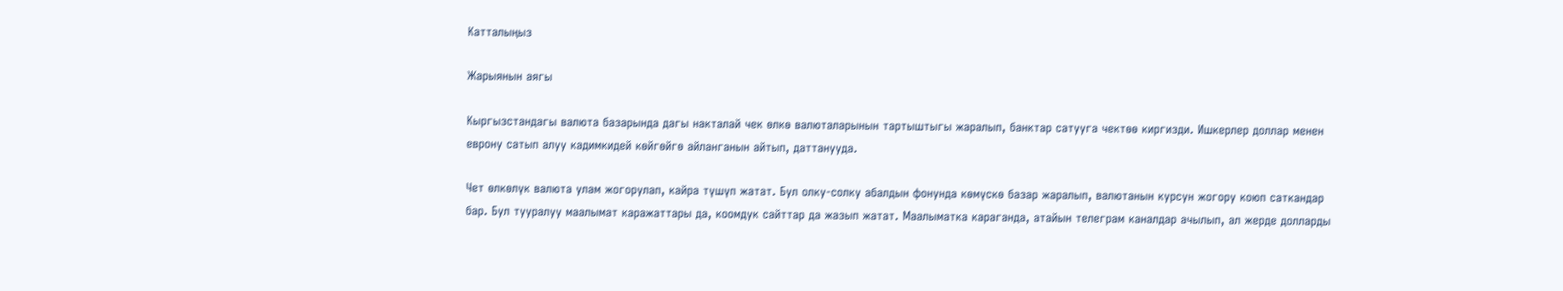Катталыңыз

Жарыянын аягы

Кыргызстандагы валюта базарында дагы накталай чек өлкө валюталарынын тартыштыгы жаралып, банктар сатууга чектөө киргизди. Ишкерлер доллар менен еврону сатып алуу кадимкидей көйгөйгө айланганын айтып, даттанууда.

Чет өлкөлүк валюта улам жогорулап, кайра түшүп жатат. Бул олку-солку абалдын фонунда көмүскө базар жаралып, валютанын курсун жогору коюп саткандар бар. Бул тууралуу маалымат каражаттары да, коомдук сайттар да жазып жатат. Маалыматка караганда, атайын телеграм каналдар ачылып, ал жерде долларды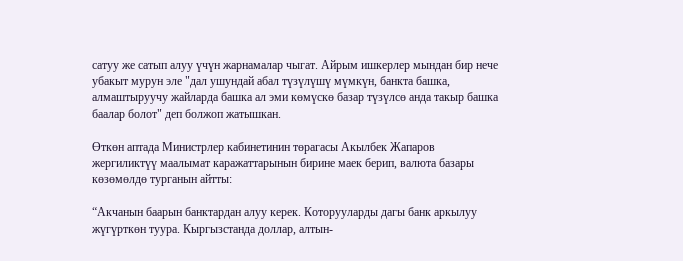сатуу же сатып алуу үчүн жарнамалар чыгат. Айрым ишкерлер мындан бир нече убакыт мурун эле "дал ушундай абал түзүлүшү мүмкүн, банкта башка, алмаштыруучу жайларда башка ал эми көмүскө базар түзүлсө анда такыр башка баалар болот" деп болжоп жатышкан.

Өткөн аптада Министрлер кабинетинин төрагасы Акылбек Жапаров жергиликтүү маалымат каражаттарынын бирине маек берип, валюта базары көзөмөлдө турганын айтты:

“Акчанын баарын банктардан алуу керек. Которууларды дагы банк аркылуу жүгүрткөн туура. Кыргызстанда доллар, алтын-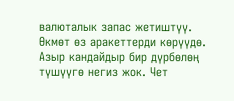валюталык запас жетиштүү. Өкмөт өз аракеттерди көрүүдө. Азыр кандайдыр бир дүрбөлөң түшүүгө негиз жок. Чет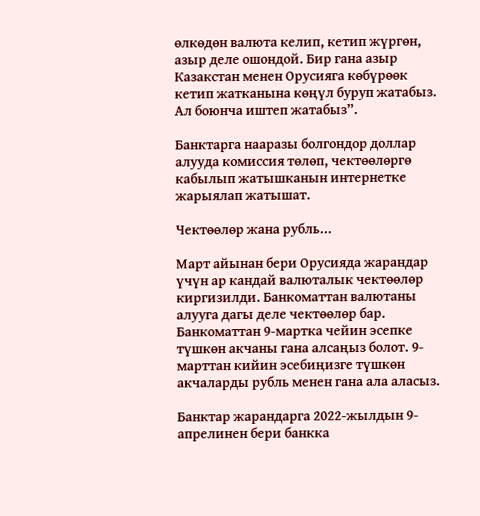өлкөдөн валюта келип, кетип жүргөн, азыр деле ошондой. Бир гана азыр Казакстан менен Орусияга көбүрөөк кетип жатканына көңүл буруп жатабыз. Ал боюнча иштеп жатабыз”.

Банктарга нааразы болгондор доллар алууда комиссия төлөп, чектөөлөргө кабылып жатышканын интернетке жарыялап жатышат.

Чектөөлөр жана рубль...

Март айынан бери Орусияда жарандар үчүн ар кандай валюталык чектөөлөр киргизилди. Банкоматтан валютаны алууга дагы деле чектөөлөр бар. Банкоматтан 9-мартка чейин эсепке түшкөн акчаны гана алсаңыз болот. 9-марттан кийин эсебиңизге түшкөн акчаларды рубль менен гана ала аласыз.

Банктар жарандарга 2022-жылдын 9-апрелинен бери банкка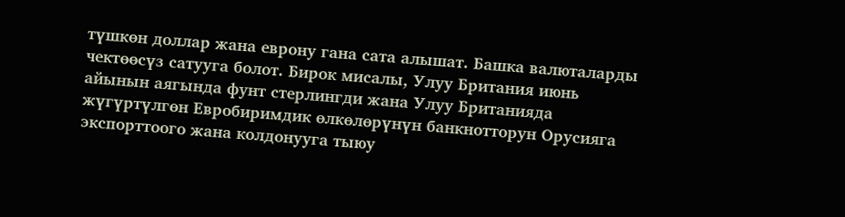түшкөн доллар жана еврону гана сата алышат. Башка валюталарды чектөөсүз сатууга болот. Бирок мисалы, Улуу Британия июнь айынын аягында фунт стерлингди жана Улуу Британияда жүгүртүлгөн Евробиримдик өлкөлөрүнүн банкнотторун Орусияга экспорттоого жана колдонууга тыюу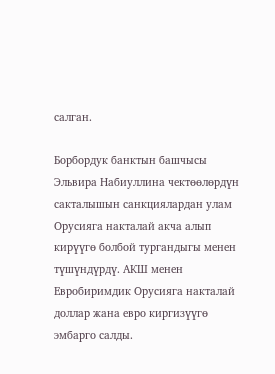салган.

Борбордук банктын башчысы Эльвира Набиуллина чектөөлөрдүн сакталышын санкциялардан улам Орусияга накталай акча алып кирүүгө болбой тургандыгы менен түшүндүрдү. АКШ менен Евробиримдик Орусияга накталай доллар жана евро киргизүүгө эмбарго салды.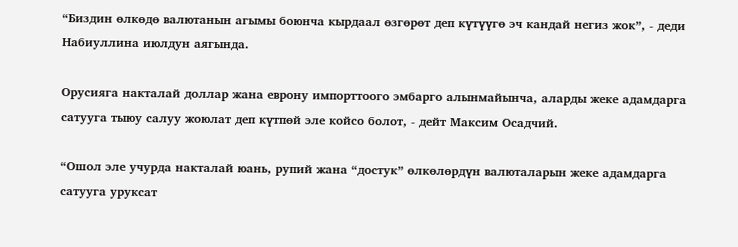“Биздин өлкөдө валютанын агымы боюнча кырдаал өзгөрөт деп күтүүгө эч кандай негиз жок”, - деди Набиуллина июлдун аягында.

Орусияга накталай доллар жана еврону импорттоого эмбарго алынмайынча, аларды жеке адамдарга сатууга тыюу салуу жоюлат деп күтпөй эле койсо болот, - дейт Максим Осадчий.

“Ошол эле учурда накталай юань, рупий жана “достук” өлкөлөрдүн валюталарын жеке адамдарга сатууга уруксат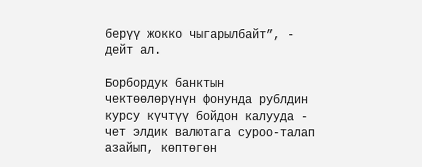берүү жокко чыгарылбайт”, - дейт ал.

Борбордук банктын чектөөлөрүнүн фонунда рублдин курсу күчтүү бойдон калууда - чет элдик валютага суроо-талап азайып, көптөгөн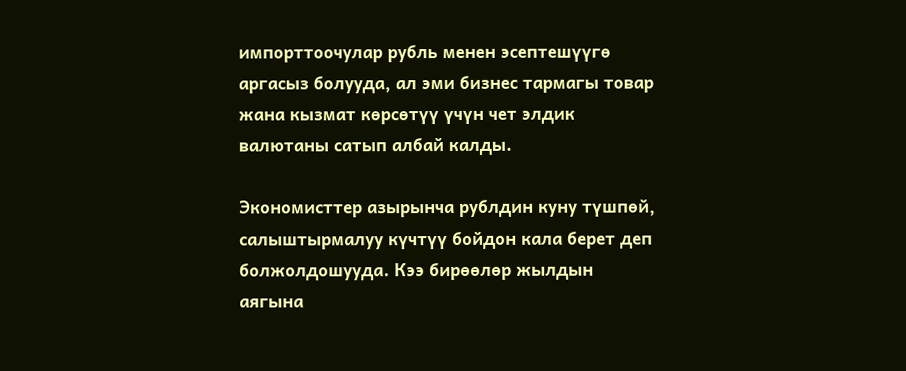импорттоочулар рубль менен эсептешүүгө аргасыз болууда, ал эми бизнес тармагы товар жана кызмат көрсөтүү үчүн чет элдик валютаны сатып албай калды.

Экономисттер азырынча рублдин куну түшпөй, салыштырмалуу күчтүү бойдон кала берет деп болжолдошууда. Кээ бирөөлөр жылдын аягына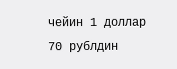чейин 1 доллар 70 рублдин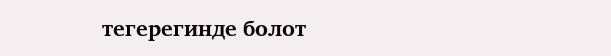тегерегинде болот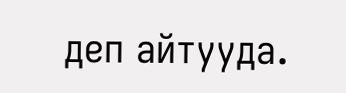деп айтууда.